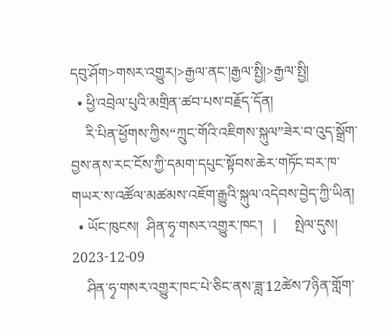དབུ་ཤོག>གསར་འགྱུར།>རྒྱལ་ནང་།རྒྱལ་སྤྱི།>རྒྱལ་སྤྱི།
  • ཕྱི་འབྲེལ་པུའི་མགྲིན་ཚབ་པས་བརྗོད་དོན།
    རི་པིན་ཕྱོགས་ཀྱིས“ཀྲུང་གོའི་འཇིགས་སྐུལ”ཟེར་བ་འུད་སྒྲོག་བྱས་ནས་རང་ངོས་ཀྱི་དམག་དཔུང་སྟོབས་ཆེར་གཏོང་བར་ཁ་གཡར་ས་འཚོལ་མཚམས་འཇོག་རྒྱུའི་སྐུལ་འདེབས་བྱེད་ཀྱི་ཡིན།
  • ཡོང་ཁུངས།  ཤིན་ཧྭ་གསར་འགྱུར་ཁང་།   |     སྤེལ་དུས།  2023-12-09
    ཤིན་ཧྭ་གསར་འགྱུར་ཁང་པེ་ཅིང་ནས་ཟླ་12ཚེས་7ཉིན་གློག་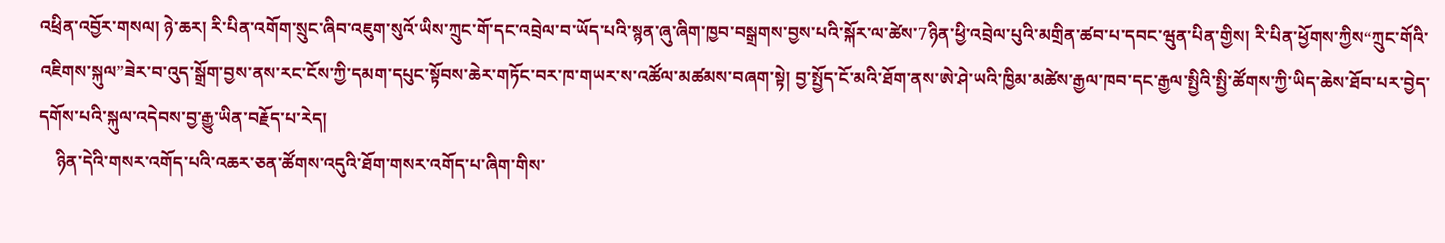འཕྲིན་འབྱོར་གསལ། ཉེ་ཆར། རི་པིན་འགོག་སྲུང་ཞིབ་འཇུག་སུའོ་ཡིས་ཀྲུང་གོ་དང་འབྲེལ་བ་ཡོད་པའི་སྙན་ཞུ་ཞིག་ཁྱབ་བསྒྲགས་བྱས་པའི་སྐོར་ལ་ཚེས་7ཉིན་ཕྱི་འབྲེལ་པུའི་མགྲིན་ཚབ་པ་དབང་ཝུན་པིན་གྱིས། རི་པིན་ཕྱོགས་ཀྱིས“ཀྲུང་གོའི་འཇིགས་སྐུལ”ཟེར་བ་འུད་སྒྲོག་བྱས་ནས་རང་ངོས་ཀྱི་དམག་དཔུང་སྟོབས་ཆེར་གཏོང་བར་ཁ་གཡར་ས་འཚོལ་མཚམས་བཞག་སྟེ། བྱ་སྤྱོད་ངོ་མའི་ཐོག་ནས་ཨེ་ཤེ་ཡའི་ཁྱིམ་མཚེས་རྒྱལ་ཁབ་དང་རྒྱལ་སྤྱིའི་སྤྱི་ཚོགས་ཀྱི་ཡིད་ཆེས་ཐོབ་པར་བྱེད་དགོས་པའི་སྐུལ་འདེབས་བྱ་རྒྱུ་ཡིན་བརྗོད་པ་རེད།
    ཉིན་དེའི་གསར་འགོད་པའི་འཆར་ཅན་ཚོགས་འདུའི་ཐོག་གསར་འགོད་པ་ཞིག་གིས་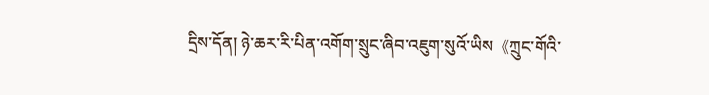དྲིས་དོན། ཉེ་ཆར་རི་པིན་འགོག་སྲུང་ཞིབ་འཇུག་སུའོ་ཡིས《ཀྲུང་གོའི་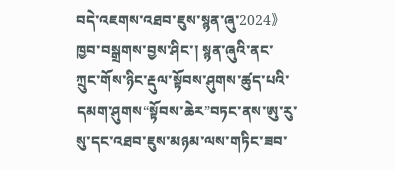བདེ་འཇགས་འཐབ་ཇུས་སྙན་ཞུ་2024》ཁྱབ་བསྒྲགས་བྱས་ཤིང་། སྙན་ཞུའི་ནང་ཀྲུང་གོས་ཉིང་རྡུལ་སྟོབས་ཤུགས་ཚུད་པའི་དམག་ཤུགས“སྟོབས་ཆེར”བཏང་ནས་ཨུ་རུ་སུ་དང་འཐབ་ཇུས་མཉམ་ལས་གཏིང་ཟབ་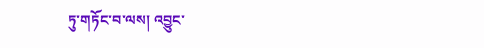ཏུ་གཏོང་བ་ལས། འབྱུང་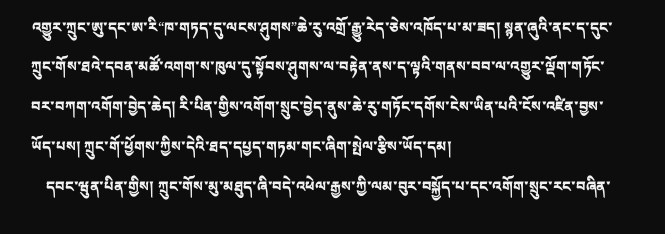འགྱུར་ཀྲུང་ཨུ་དང་ཨ་རི“ཁ་གཏད་དུ་ལངས་ཤུགས”ཆེ་རུ་འགྲོ་རྒྱུ་རེད་ཅེས་འཁོད་པ་མ་ཟད། སྙན་ཞུའི་ནང་ད་དུང་ཀྲུང་གོས་ཐའེ་དབན་མཚོ་འགག་ས་ཁུལ་དུ་སྟོབས་ཤུགས་ལ་བརྟེན་ནས་ད་ལྟའི་གནས་བབ་ལ་འགྱུར་ལྡོག་གཏོང་བར་བཀག་འགོག་བྱེད་ཆེད། རི་པིན་གྱིས་འགོག་སྲུང་བྱེད་ནུས་ཆེ་རུ་གཏོང་དགོས་ངེས་ཡིན་པའི་ངོས་འཛིན་བྱས་ཡོད་པས། ཀྲུང་གོ་ཕྱོགས་ཀྱིས་དེའི་ཐད་དཔྱད་གཏམ་གང་ཞིག་སྤེལ་རྩིས་ཡོད་དམ།
    དབང་ཝུན་པིན་གྱིས། ཀྲུང་གོས་མུ་མཐུད་ཞི་བདེ་འཕེལ་རྒྱས་ཀྱི་ལམ་བུར་བསྐྱོད་པ་དང་འགོག་སྲུང་རང་བཞིན་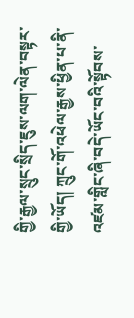གྱི་རྒྱལ་སྲུང་སྲིད་ཇུས་ལག་ལེན་བསྟར་གྱི་ཡོད། ཀྲུང་གོ་འཕེལ་རྒྱས་ཕྱིན་པ་ནི་འཛམ་གླིང་ཞི་བདེ་ཡོང་བའི་སྟོབས་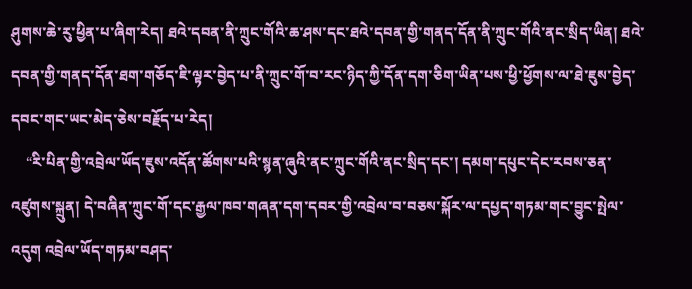ཤུགས་ཆེ་རུ་ཕྱིན་པ་ཞིག་རེད། ཐའེ་དབན་ནི་ཀྲུང་གོའི་ཆ་ཤས་དང་ཐའེ་དབན་གྱི་གནད་དོན་ནི་ཀྲུང་གོའི་ནང་སྲིད་ཡིན། ཐའེ་དབན་གྱི་གནད་དོན་ཐག་གཅོད་ཇི་ལྟར་བྱེད་པ་ནི་ཀྲུང་གོ་བ་རང་ཉིད་ཀྱི་དོན་དག་ཅིག་ཡིན་པས་ཕྱི་ཕྱོགས་ལ་ཐེ་ཇུས་བྱེད་དབང་གང་ཡང་མེད་ཅེས་བརྗོད་པ་རེད།
    “རི་པིན་གྱི་འབྲེལ་ཡོད་ཇུས་འདོན་ཚོགས་པའི་སྙན་ཞུའི་ནང་ཀྲུང་གོའི་ནང་སྲིད་དང་། དམག་དཔུང་དེང་རབས་ཅན་འཛུགས་སྐྲུན། དེ་བཞིན་ཀྲུང་གོ་དང་རྒྱལ་ཁབ་གཞན་དག་དབར་གྱི་འབྲེལ་བ་བཅས་སྐོར་ལ་དཔྱད་གཏམ་གང་བྱུང་སྤེལ་འདུག འབྲེལ་ཡོད་གཏམ་བཤད་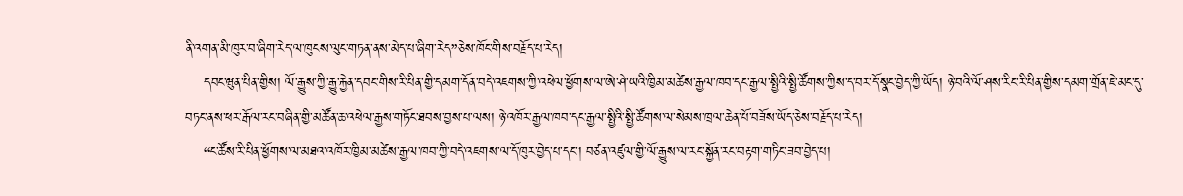ནི་འགན་མི་ཁུར་བ་ཞིག་རེད་ལ་ཁུངས་ལུང་གཏན་ནས་མེད་པ་ཞིག་རེད”ཅེས་ཁོང་གིས་བརྗོད་པ་རེད།
    དབང་ཝུན་པིན་གྱིས། ལོ་རྒྱུས་ཀྱི་རྒྱུ་རྐྱེན་དབང་གིས་རི་པིན་གྱི་དམག་དོན་བདེ་འཇགས་ཀྱི་འཕེལ་ཕྱོགས་ལ་ཨེ་ཤེ་ཡའི་ཁྱིམ་མཚེས་རྒྱལ་ཁབ་དང་རྒྱལ་སྤྱིའི་སྤྱི་ཚོགས་ཀྱིས་ད་བར་དོ་སྣང་བྱེད་ཀྱི་ཡོད། ཉེ་བའི་ལོ་ཤས་རིང་རི་པིན་གྱིས་དམག་གྲོན་ཇེ་མང་དུ་བཏང་ནས་ཕར་རྒོལ་རང་བཞིན་གྱི་མཚོན་ཆ་འཕེལ་རྒྱས་གཏོང་ཐབས་བྱས་པ་ལས། ཉེ་འཁོར་རྒྱལ་ཁབ་དང་རྒྱལ་སྤྱིའི་སྤྱི་ཚོགས་ལ་སེམས་ཁྲལ་ཆེན་པོ་བཟོས་ཡོད་ཅེས་བརྗོད་པ་རེད།
    “ང་ཚོས་རི་པིན་ཕྱོགས་ལ་མཐའ་འཁོར་ཁྱིམ་མཚེས་རྒྱལ་ཁབ་ཀྱི་བདེ་འཇགས་ལ་དོ་ཁུར་བྱེད་པ་དང་། བཙན་འཛུལ་གྱི་ལོ་རྒྱུས་ལ་རང་སྐྱོན་རང་བརྟག་གཏིང་ཟབ་བྱེད་པ།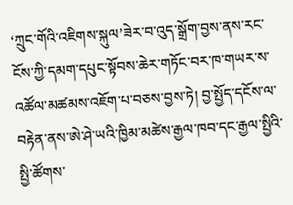‘ཀྲུང་གོའི་འཇིགས་སྐུལ’ཟེར་བ་འུད་སྒྲོག་བྱས་ནས་རང་ངོས་ཀྱི་དམག་དཔུང་སྟོབས་ཆེར་གཏོང་བར་ཁ་གཡར་ས་འཚོལ་མཚམས་འཇོག་པ་བཅས་བྱས་ཏེ། བྱ་སྤྱོད་དངོས་ལ་བརྟེན་ནས་ཨེ་ཤེ་ཡའི་ཁྱིམ་མཚེས་རྒྱལ་ཁབ་དང་རྒྱལ་སྤྱིའི་སྤྱི་ཚོགས་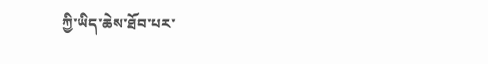ཀྱི་ཡིད་ཆེས་ཐོབ་པར་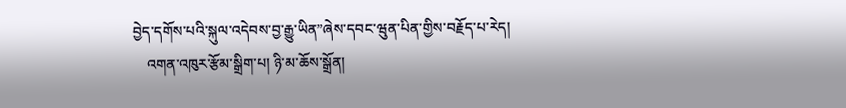བྱེད་དགོས་པའི་སྐུལ་འདེབས་བྱ་རྒྱུ་ཡིན”ཞེས་དབང་ཝུན་པིན་གྱིས་བརྗོད་པ་རེད།
    འགན་འཁུར་རྩོམ་སྒྲིག་པ། ཉི་མ་ཆོས་སྒྲོན།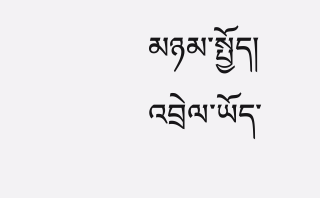མཉམ་སྤྱོད།
འབྲེལ་ཡོད་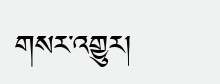གསར་འགྱུར།